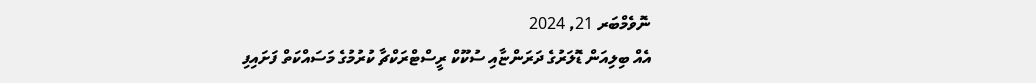ނޮވެމްބަރ 21, 2024
އެއް ބިލިއަން ޑޮލަރުގެ ދަރަންޏާއި ސުކޫކް ރީސްޓްރަކްޗާ ކުރުމުގެ މަސައްކަތް ފަށައިފި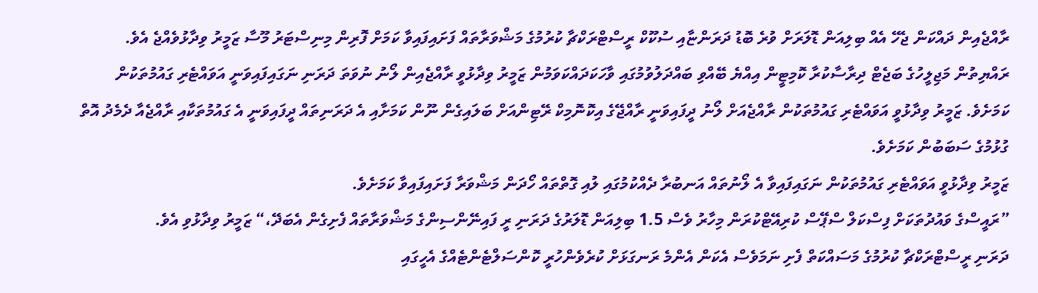ރާއްޖެއިން ދައްކަން ޖެހޭ އެއް ބިލިއަން ޑޮލަރަށް ވުރެ ބޮޑު ދަރަންޏާއި ސުކޫކް ރީސްޓްރަކްޗާ ކުރުމުގެ މަޝްވަރާތައް ފަށައިފައިވާ ކަމަށް ފޮރިން މިނިސްޓަރު މޫސާ ޒަމީރު ވިދާޅުވެއްޖެ އެވެ.
ރައްޔިތުން މަޖިލީހުގެ ބަޖެޓް ދިރާސާކުރާ ކޮމިޓީން އިއްޔެ ބޭއްވި ބައްދަލުވުމުގައި ވާހަކަދައްކަވަމުން ޒަމީރު ވިދާޅުވީ ރާއްޖެއިން ލޯނު ނުވަތަ ދަރަނި ނަގައިފައިވަނީ އަވައްޓެރި ގައުމުތަކުން ކަމަށެވެ. ޒަމީރު ވިދާޅުވީ އަވައްޓެރި ގައުމުތަކުން ރާއްޖެއަށް ލޯނު ދީފައިވަނީ ރާއްޖޭގެ އިކޮނޮމިކް ރޭޓިންއަށް ބަލައިގެން ނޫން ކަމަށާއި އެ ދަރަނިތައް ދީފައިވަނީ އެ ގައުމުތަކާއި ރާއްޖެއާ ދެމެދު އޮތް ގުޅުމުގެ ސަބަބުން ކަމަށެވެ.
ޒަމީރު ވިދާޅުވީ އަވައްޓެރި ގައުމުތަކުން ނަގައިފައިވާ އެ ލޯނުތައް އަނބުރާ ދެއްކުމުގައި ލުއި ގޮތްތައް ހޯދަން މަޝްވަރާ ފަށައިފައިވާ ކަމަށެވެ.
”ރައީސްގެ ވައުދުތަކަށް ފިސްކަލް ސްޕޭސް ކުރިއޭޓްކުރަން މިހާރު ވެސް 1.5 ބިލިއަން ޑޮލަރުގެ ދަރަނި ރީ ފައިނޭންސިންގެ މަޝްވަރާތައް ފެށިގެން އެބަދޭ،“ ޒަމީރު ވިދާޅުވި އެވެ.
ދަރަނި ރީސްޓްރަކްޗާ ކުރުމުގެ މަސައްކަތް ފެށި ނަމަވެސް އެކަން އެންމެ ރަނގަޅަށް ކުރެވެންހުރީ ކޮންސަލްޓެންޓެއްގެ އެހީގައި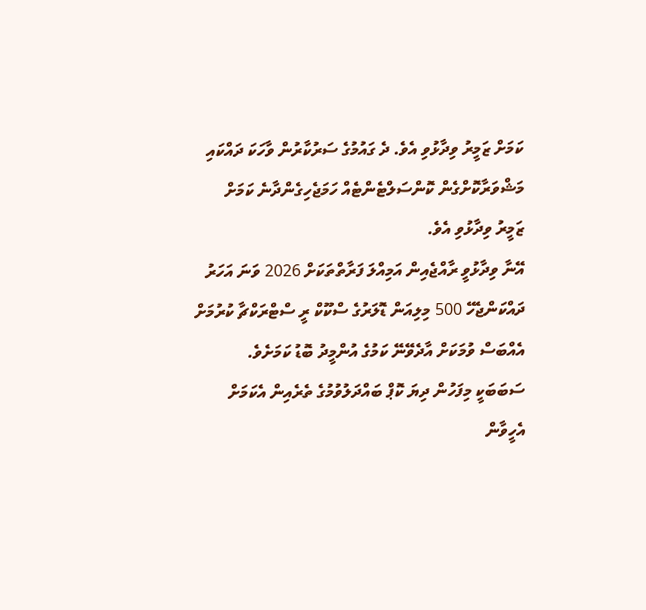ކަމަށް ޒަމީރު ވިދާޅުވި އެވެ. ދެ ގައުމުގެ ސަރުކާރުން ވާހަކަ ދައްކައި މަޝްވަރާކޮށްގެން ކޮންސަލްޓެންޓެއް ހަމަޖެހިގެންދާނެ ކަމަށް ޒަމީރު ވިދާޅުވި އެވެ.
އޭނާ ވިދާޅުވީ ރާއްޖެއިން އަމިއްލަ ފަރާތްތަކަށް 2026 ވަނަ އަހަރު ދައްކަންޖެހޭ 500 މިލިއަން ޑޮލަރުގެ ސްކޫކް ރީ ސްޓްރަކްޗާ ކުރުމަށް އެއްބަސް ވުމަކަށް އާދެވޭނޭ ކަމުގެ އުންމީދު ބޮޑު ކަމަށެވެ. ސަބަބަކީ މިފަހުން ދިޔަ ކޮޕް ބައްދަލުވުމުގެ ތެރެއިން އެކަމަށް އެހީވާން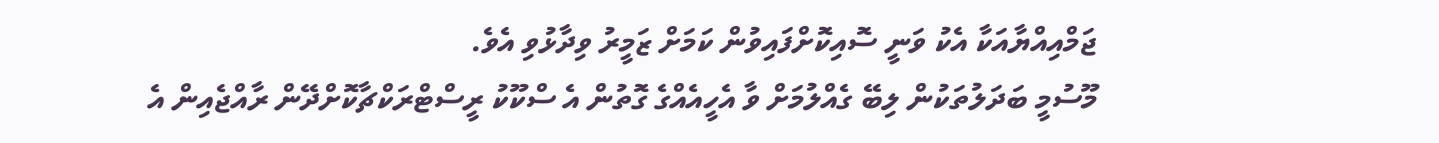ޖަމްއިއްޔާއަކާ އެކު ވަނީ ސޮއިކޮށްފައިވުން ކަމަށް ޒަމީރު ވިދާޅުވި އެވެ.
މޫސުމީ ބަދަލުތަކުން ލިބޭ ގެއްލުމަށް ވާ އެހީއެއްގެ ގޮތުން އެ ސްކޫކު ރީސްޓްރަކްޗާކޮށްދޭން ރާއްޖެއިން އެ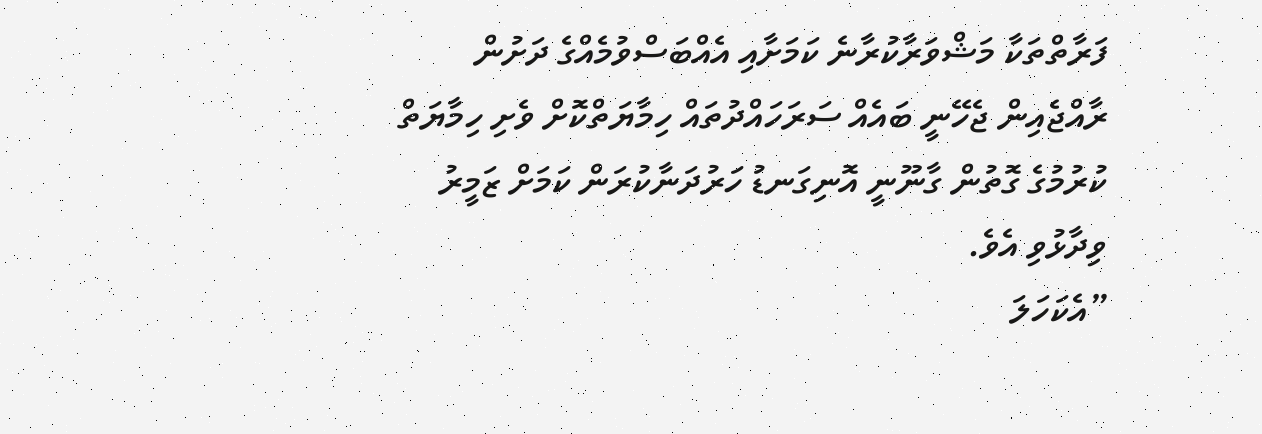ފަރާތްތަކާ މަޝްވަރާކުރާނެ ކަމަށާއި އެއްބަސްވުމެއްގެ ދަށުން ރާއްޖެއިން ޖެހޭނީ ބައެއް ސަރަހައްދުތައް ހިމާޔަތްކޮށް ވެށި ހިމާޔަތް ކުރުމުގެ ގޮތުން ގާނޫނީ އޮނިގަނޑު ހަރުދަނާކުރަން ކަމަށް ޒަމީރު ވިދާޅުވި އެވެ.
”އެކަހަލަ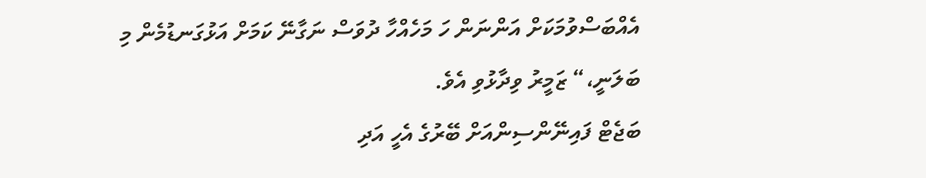އެއްބަސްވުމަކަށް އަންނަން ހަ މަހެއްހާ ދުވަސް ނަގާނޭ ކަމަށް އަޅުގަނޑުމެން މި ބަލަނީ،“ ޒަމީރު ވިދާޅުވި އެވެ.
ބަޖެޓް ފައިނޭންސިންއަށް ބޭރުގެ އެހީ އަދި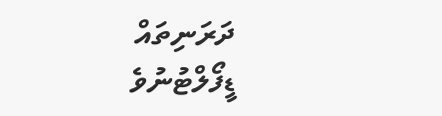ދަރަނިތައް ޑީފޯލްޓުނުވެ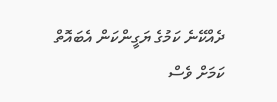ދެއްކޭނެ ކަމުގެ ޔަގީންކަން އެބައޮތް ކަމަށް ވެސް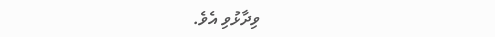ވިދާޅުވި އެވެ.